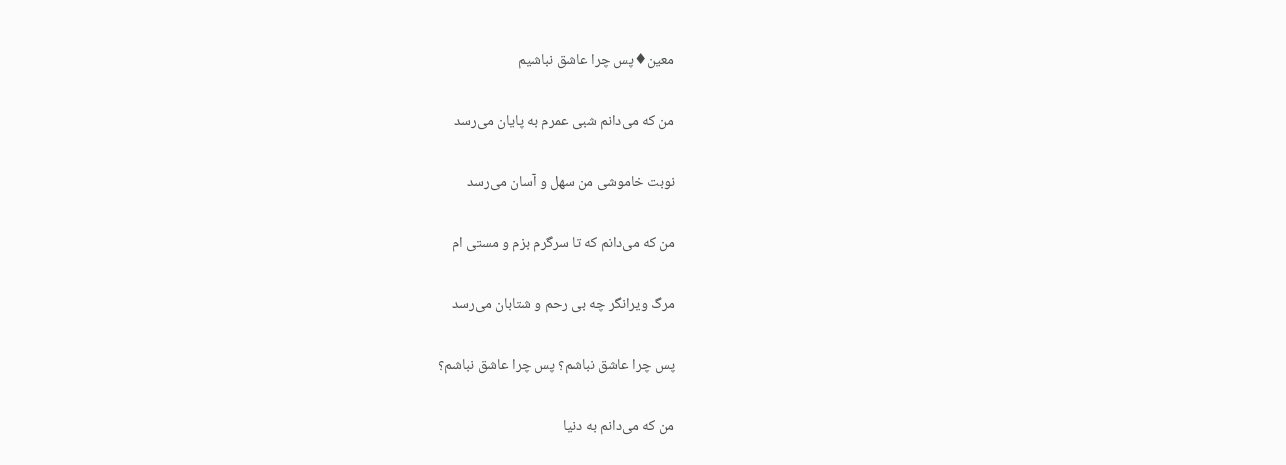معین♦پس چرا عاشق نباشیم

من که می‌دانم شبی عمرم به پایان می‌رسد

نوبت خاموشی من سهل و آسان می‌رسد

من که می‌دانم که تا سرگرم بزم و مستی ام

مرگ ویرانگر چه بی رحم و شتابان می‌رسد

پس چرا عاشق نباشم؟ پس چرا عاشق نباشم؟

من که می‌دانم به دنیا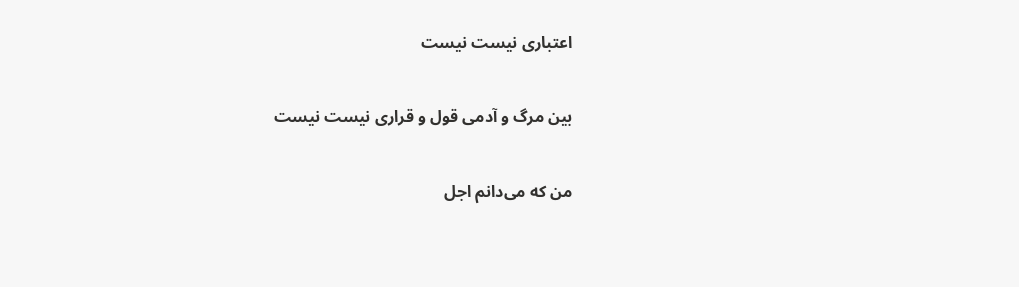اعتباری نیست نیست

بین مرگ و آدمی قول و قراری نیست نیست

من که می‌دانم اجل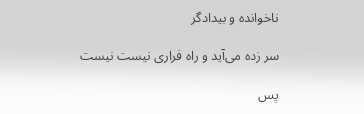ناخوانده و بیدادگر

سر زده می‌آید و راه فراری نیست نیست

پس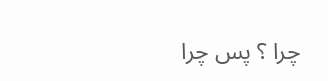چرا ؟ پس چرا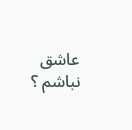عاشق نباشم ؟